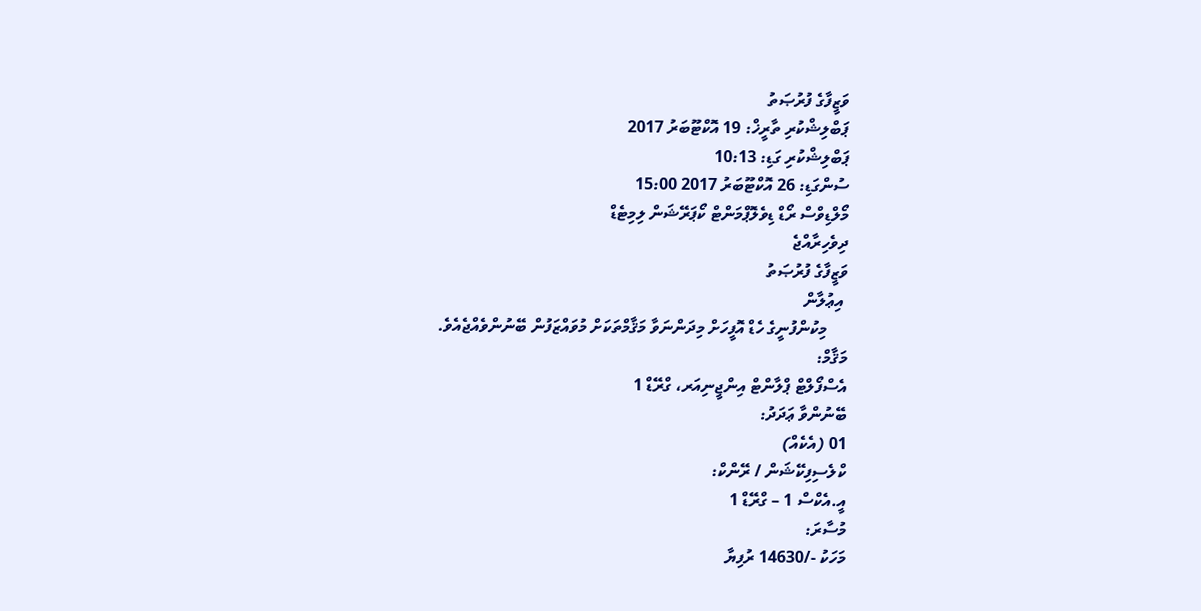ވަޒީފާގެ ފުރުޞަތު
ޕަބްލިޝްކުރި ތާރީޚް: 19 އޮކްޓޫބަރު 2017
ޕަބްލިޝްކުރި ގަޑި: 10:13
ސުންގަޑި: 26 އޮކްޓޫބަރު 2017 15:00
މޯލްޑިވްސް ރޯޑް ޑިވެލޮޕްމަންޓް ކޯޕަރޭޝަން ލިމިޓެޑް
ދިވެހިރާއްޖެ
ވަޒީފާގެ ފުރުޞަތު
 އިޢުލާން
     މިކުންފުނީގެ ހެޑް އޮފީހަށް މިދަންނަވާ މަޤާމްތަކަށް މުވައްޒަފުން ބޭނުންވެއްޖެއެވެ.
މަޤާމް:
އެސްފޯލްޓް ޕްލާންޓް އިންޖީނިއަރ، ގްރޭޑް 1
ބޭނުންވާ ޢަދަދު:
01 (އެކެއް)
ކްލެސިފިކޭޝަން / ރޭންކް:
އީ.އެކްސް 1 – ގްރޭޑް 1
މުސާރަ:
މަހަކު -/14630 ރުފިޔާ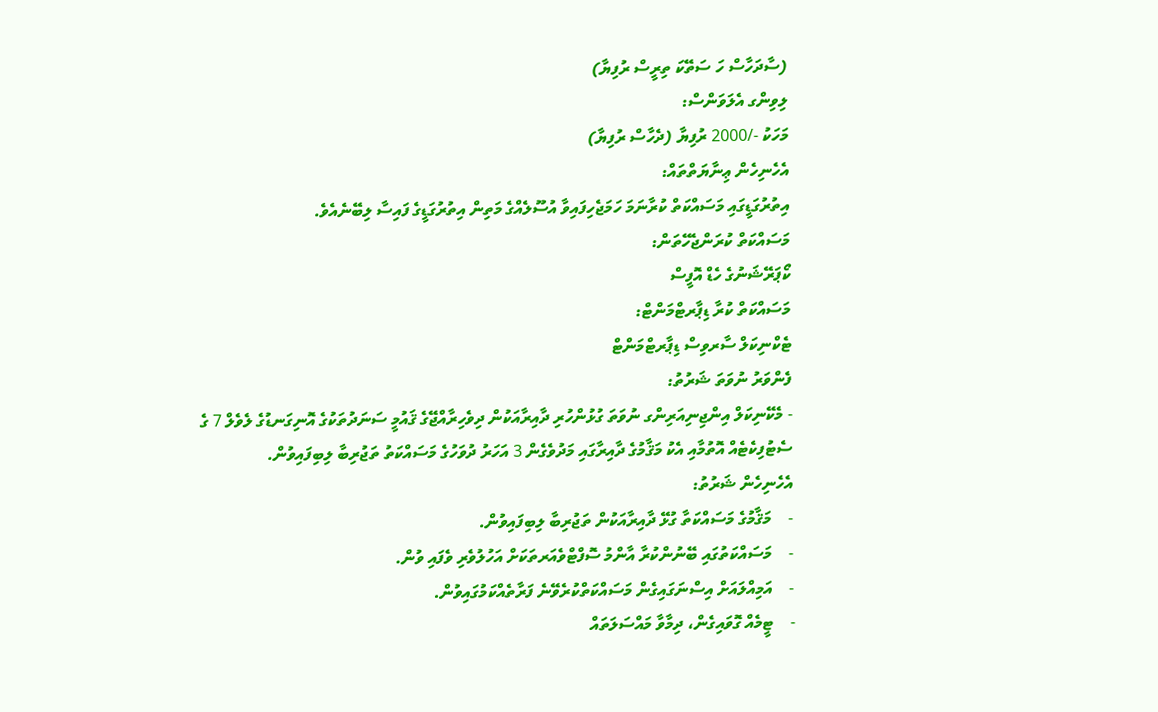(ސާދަހާސް ހަ ސަތޭކަ ތިރީސް ރުފިޔާ)
ލިވިންގ އެލަވަންސް:
މަހަކު -/2000 ރުފިޔާ (ދެހާސް ރުފިޔާ)
އެހެނިހެން ޢިނާޔަތްތައް:
އިތުރުގަޑީގައި މަސައްކަތް ކުރާނަމަ ހަމަޖެހިފައިވާ އުސޫލެއްގެ މަތިން އިތުރުގަޑީގެ ފައިސާ ލިބޭނެއެވެ.
މަސައްކަތް ކުރަންޖެހޭތަން:
ކޯޕަރޭޝަނުގެ ހެޑް އޮފީސް
މަސައްކަތް ކުރާ ޑިޕާރޓްމަންޓް:
ޓެކްނިކަލް ސާރވިސް ޑިޕާރޓްމަންޓް
ފެންވަރު ނުވަތަ ޝަރުތު:
- މެކޭނިކަލް އިންޖިނިއަރިންގ ނުވަތަ ގުޅުންހުރި ދާއިރާއަކުން ދިވެހިރާއްޖޭގެ ޤައުމީ ސަނަދުތަކުގެ އޮނިގަނޑުގެ ލެވެލް 7 ގެ ސެޓުފިކެޓެއް އޮތުމާއި އެކު މަޤާމުގެ ދާއިރާގައި މަދުވެގެން 3 އަހަރު ދުވަހުގެ މަސައްކަތު ތަޖުރިބާ ލިބިފައިވުން.
އެހެނިހެން ޝަރުތު:
-    މަޤާމުގެ މަސައްކަތާ ގުޅޭ ދާއިރާއަކުން ތަޖުރިބާ ލިބިފައިވުން.
-    މަސައްކަތުގައި ބޭނުންކުރާ އާންމު ސޮފްޓްވެއަރތަކަށް އަހުލުވެރި ވެފައި ވުން.
-    އަމިއްލައަށް އިސްނަގައިގެން މަސައްކަތްކުރެވޭނެ ފަރާތެއްކަމުގައިވުން.
-    ޓީމެއް ގޮވައިގެން، ދިމާވާ މައްސަލަތައް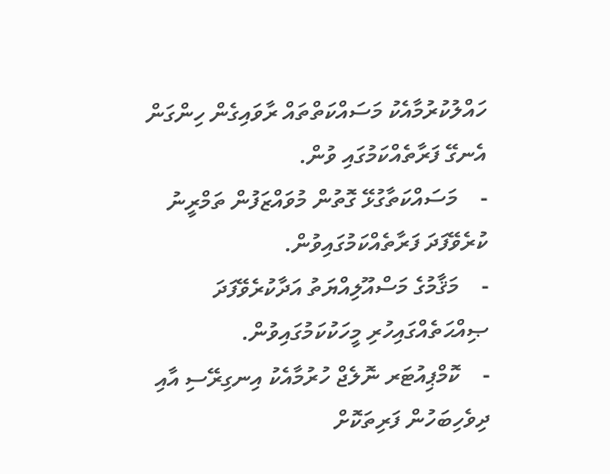ހައްލުކުރުމާއެކު މަސައްކަތްތައް ރާވައިގެން ހިންގަން އެނގޭ ފަރާތެއްކަމުގައި ވުން.
-    މަސައްކަތާގުޅޭ ގޮތުން މުވައްޒަފުން ތަމްރީނު ކުރެވޭފަދަ ފަރާތެއްކަމުގައިވުން.
-    މަޤާމުގެ މަސްއޫލިއްޔަތު އަދާކުރެވޭފަދަ ޞިއްޙަތެއްގައިހުރި މީހަކުކަމުގައިވުން.
-    ކޮމްޕިއުޓަރ ނޮލެޖް ހުރުމާއެކު އިނގިރޭސި އާއި ދިވެހިބަހުން ފަރިތަކޮށް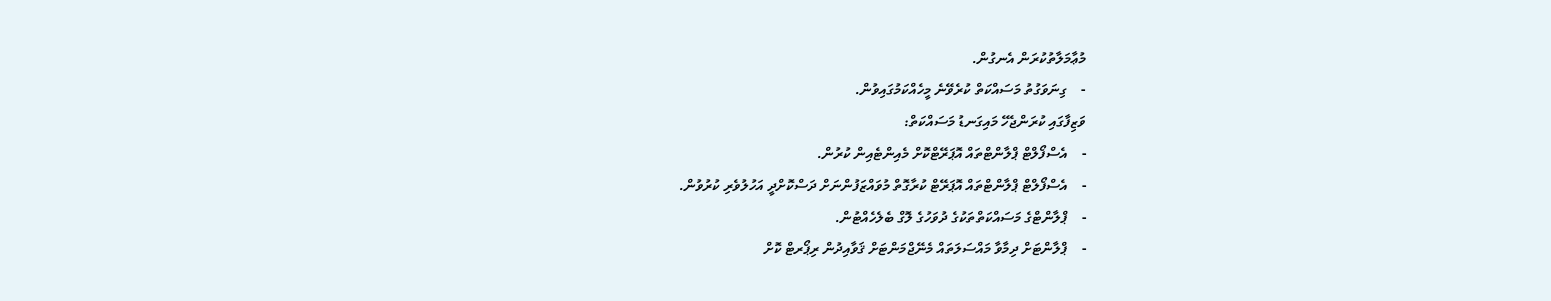މުޢާމަލާތުކުރަން އެނގުން.
-    ގިނަވަގުތު މަސައްކަތް ކުރެވޭނެ މީހެއްކަމުގައިވުން.
ވަޒިފާގައި ކުރަންޖެހޭ މައިގަނޑު މަސައްކަތް:
-    އެސްފޯލްޓް ޕްލާންޓްތައް އޮޕަރޭޓްކޮށް މެއިންޓެއިން ކުރުން.
-    އެސްފޯލްޓް ޕްލާންޓްތައް އޮޕަރޭޓް ކުރާގޮތް މުވައްޒަފުންނަށް ދަސްކޮށްދީ އަހުލުވެރި ކުރުވުން.
-    ޕްލާންޓްގެ މަސައްކަތްތަކުގެ ދުވަހުގެ ލޮގް ބެލެހެއްޓުން.
-    ޕްލާންޓަށް ދިމާވާ މައްސަލަތައް މެނޭޖްމަންޓަށް ޤަވާއިދުން ރިޕޯރޓް ކޮށް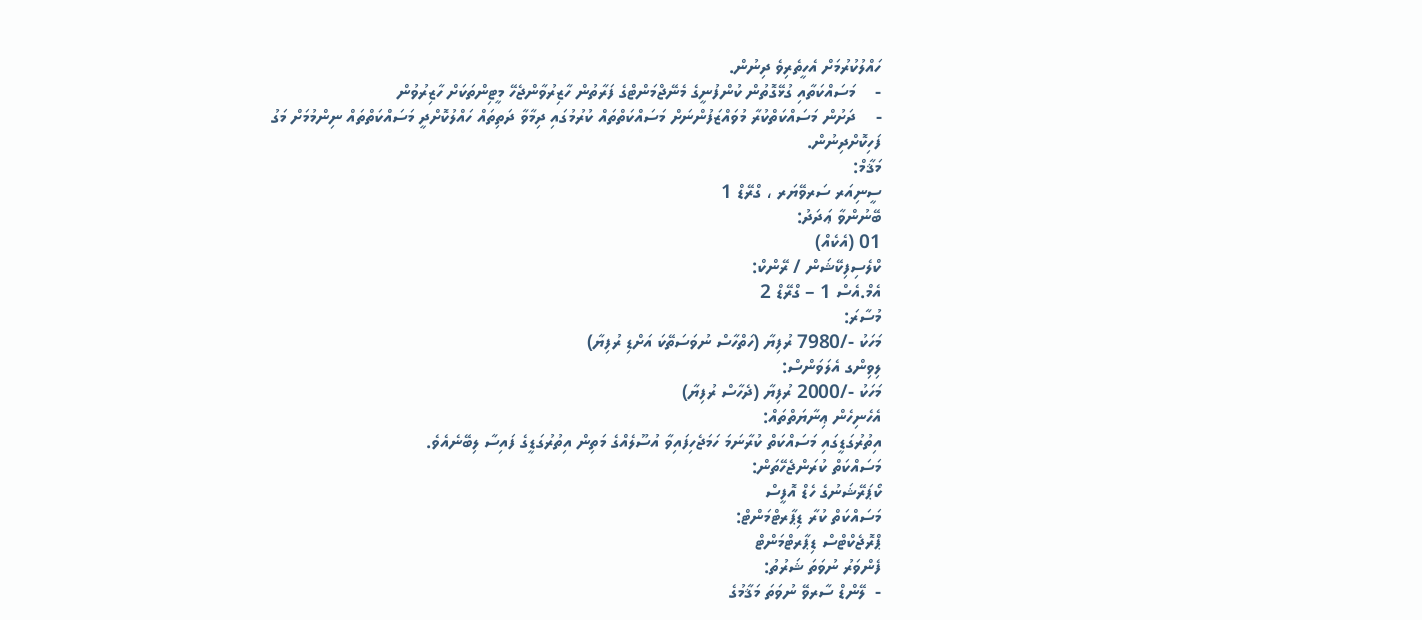ހައްލުކުރުމަށް އެހީތެރިވެ ދިނުން.
-    މަސައްކަތާއި ގުޅޭގޮތުން ކުންފުނީގެ މެނޭޖްމަންޓްގެ ފަރާތުން ހާޒިރުވާންޖެހޭ މީޓިންތަކަށް ހާޒިރުވުން
-    ދަށުން މަސައްކަތްކުރާ މުވައްޒަފުންނަށް މަސައްކަތްތައް ކުރުމުގައި ދިމާވާ ދަތިތައް ހައްލުކޮށްދީ މަސައްކަތްތައް ނިންމުމަށް މަގު ފަހިކޮށްދިނުން.
މަޤާމް:
ސީނިއަރ ސަރވޭޔަރ ، ގްރޭޑް 1
ބޭނުންވާ ޢަދަދު:
01 (އެކެއް)
ކްލެސިފިކޭޝަން / ރޭންކް:
އެމް.އެސް 1 – ގްރޭޑް 2
މުސާރަ:
މަހަކު -/7980 ރުފިޔާ (ހަތްހާސް ނުވަސަތޭކަ އަށްޑި ރުފިޔާ)
ލިވިންގ އެލަވަންސް:
މަހަކު -/2000 ރުފިޔާ (ދެހާސް ރުފިޔާ)
އެހެނިހެން ޢިނާޔަތްތައް:
އިތުރުގަޑީގައި މަސައްކަތް ކުރާނަމަ ހަމަޖެހިފައިވާ އުސޫލެއްގެ މަތިން އިތުރުގަޑީގެ ފައިސާ ލިބޭނެއެވެ.
މަސައްކަތް ކުރަންޖެހޭތަން:
ކޯޕަރޭޝަނުގެ ހެޑް އޮފީސް
މަސައްކަތް ކުރާ ޑިޕާރޓްމަންޓް:
ޕްރޮޖެކްޓްސް ޑިޕާރޓްމަންޓް
ފެންވަރު ނުވަތަ ޝަރުތު:
-  ލޭންޑް ސާރވޭ ނުވަތަ މަޤާމުގެ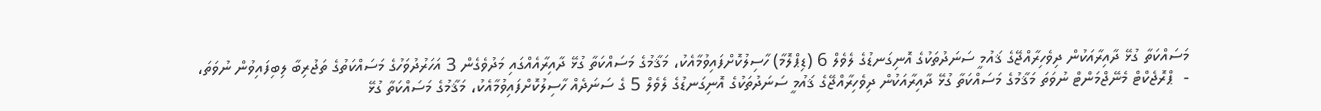މަސައްކަތާ ގުޅޭ ދާއިރާއަކުން ދިވެހިރާއްޖޭގެ ޤައުމީ ސަނަދުތަކުގެ އޮނިގަނޑުގެ ލެވެލް 6 (ޑިޕްލޮމާ) ހާސިލުކޮށްފައިވުމާއެކު، މަޤާމުގެ މަސައްކަތާ ގުޅޭ ދާއިރާއެއްގައި މަދުވެގެން 3 އަހަރުދުވަހުގެ މަސައްކަތުގެ ތަޖުރިބާ ލިބިފައިވުން ނުވަތަ،
-  ޕްރޮޖެކްޓް މެނޭޖްމަންޓް ނުވަތަ މަޤާމުގެ މަސައްކަތާ ގުޅޭ ދާއިރާއަކުން ދިވެހިރާއްޖޭގެ ޤައުމީ ސަނަދުތަކުގެ އޮނިގަނޑުގެ ލެވެލް 5 ގެ ސަނަދެއް ހާސިލުކޮށްފައިވުމާއެކު، މަޤާމުގެ މަސައްކަތާ ގުޅޭ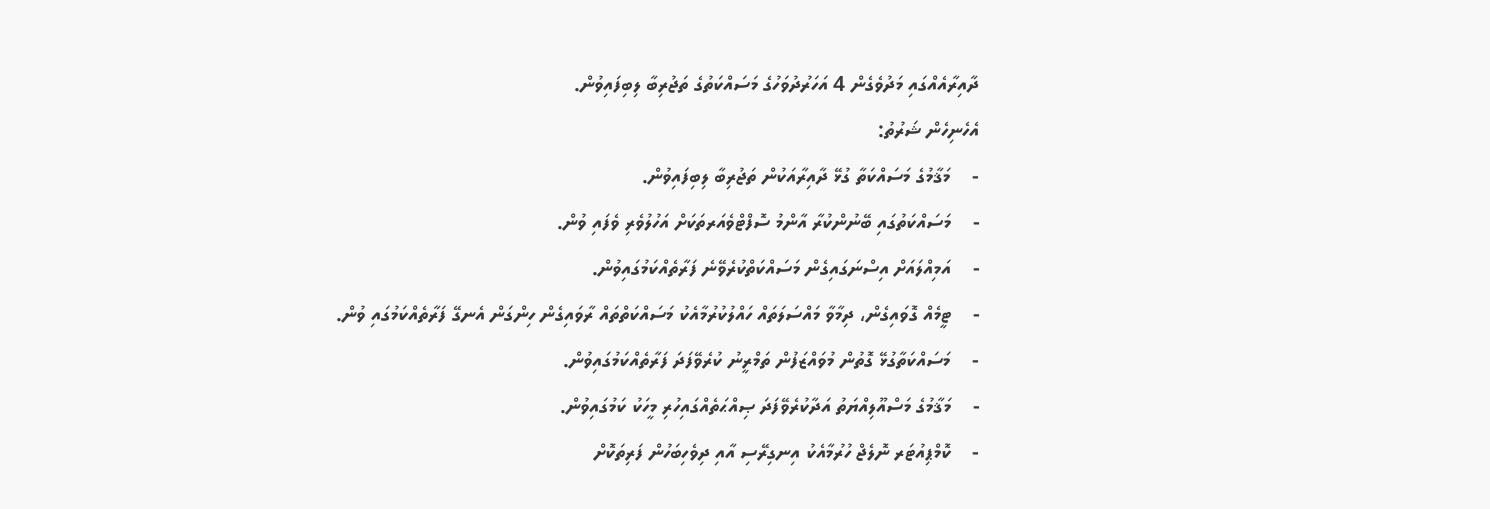ދާއިރާއެއްގައި މަދުވެގެން 4 އަހަރުދުވަހުގެ މަސައްކަތުގެ ތަޖުރިބާ ލިބިފައިވުން.
އެހެނިހެން ޝަރުތު:
-    މަޤާމުގެ މަސައްކަތާ ގުޅޭ ދާއިރާއަކުން ތަޖުރިބާ ލިބިފައިވުން.
-    މަސައްކަތުގައި ބޭނުންކުރާ އާންމު ސޮފްޓްވެއަރތަކަށް އަހުލުވެރި ވެފައި ވުން.
-    އަމިއްލައަށް އިސްނަގައިގެން މަސައްކަތްކުރެވޭނެ ފަރާތެއްކަމުގައިވުން.
-    ޓީމެއް ގޮވައިގެން، ދިމާވާ މައްސަލަތައް ހައްލުކުރުމާއެކު މަސައްކަތްތައް ރާވައިގެން ހިންގަން އެނގޭ ފަރާތެއްކަމުގައި ވުން.
-    މަސައްކަތާގުޅޭ ގޮތުން މުވައްޒަފުން ތަމްރީނު ކުރެވޭފަދަ ފަރާތެއްކަމުގައިވުން.
-    މަޤާމުގެ މަސްއޫލިއްޔަތު އަދާކުރެވޭފަދަ ޞިއްޙަތެއްގައިހުރި މީހަކު ކަމުގައިވުން.
-    ކޮމްޕިއުޓަރ ނޮލެޖް ހުރުމާއެކު އިނގިރޭސި އާއި ދިވެހިބަހުން ފަރިތަކޮށް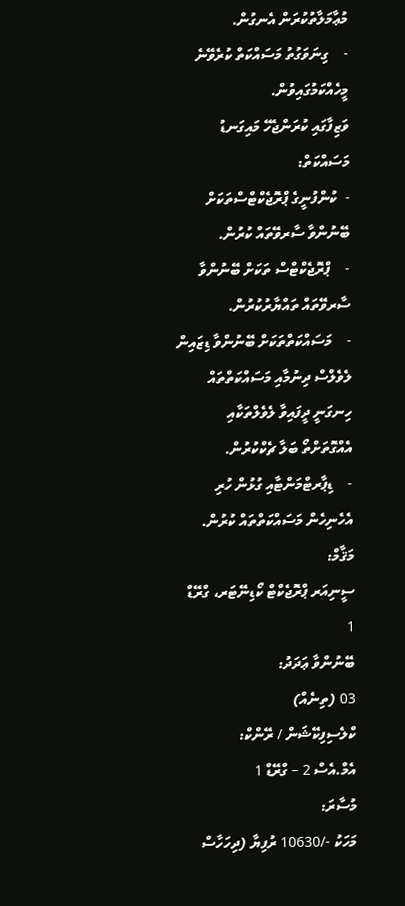މުޢާމަލާތުކުރަން އެނގުން.
-    ގިނަވަގުތު މަސައްކަތް ކުރެވޭނެ މީހެއްކަމުގައިވުން.
ވަޒިފާގައި ކުރަންޖެހޭ މައިގަނޑު މަސައްކަތް:
-  ކުންފުނީގެ ޕްރޮޖެކްޓްސްތަކަށް ބޭނުންވާ ސާރވޭތައް ކުރުން.
-    ޕްރޮޖެކްޓްސް ތަކަށް ބޭނުންވާ ސާރވޭތައް ތައްޔާރުކުރުން.
-    މަސައްކަތްތަކަށް ބޭނުންވާ ޑިޒައިން ލެވެލްސް ދިނުމާއި މަސައްކަތްތައް ހިނގަނީ ދީފައިވާ ލެވެލްތަކާއި އެއްގޮތަށްތޯ ބަލާ ޗެކްކުރުން.
-    ޑިޕާރޓްމަންޓާއި ގުޅުން ހުރި އެހެނިހެން މަސައްކަތްތައް ކުރުން.
މަޤާމް:
ސީނިއަރ ޕްރޮޖެކްޓް ކޯޑިނޭޓަރ، ގްރޭޑް 1
ބޭނުންވާ ޢަދަދު:
03 (ތިނެއް)
ކްލެސިފިކޭޝަން / ރޭންކް:
އެމް.އެސް 2 – ގްރޭޑް 1
މުސާރަ:
މަހަކު -/10630 ރުފިޔާ (ދިހަހާސް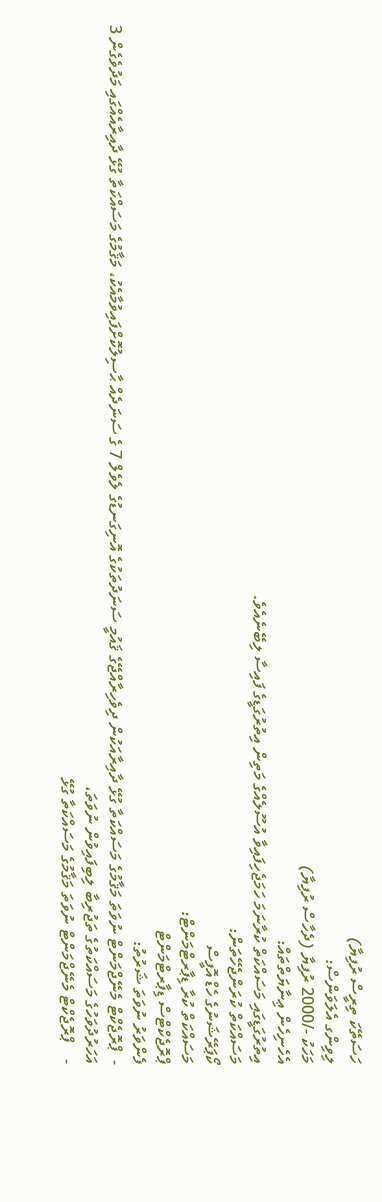ހަސަތޭކަ ތިރީސް ރުފިޔާ)
ލިވިންގ އެލަވަންސް:
މަހަކު -/2000 ރުފިޔާ (ދެހާސް ރުފިޔާ)
އެހެނިހެން ޢިނާޔަތްތައް:
އިތުރުގަޑީގައި މަސައްކަތް ކުރާނަމަ ހަމަޖެހިފައިވާ އުސޫލެއްގެ މަތިން އިތުރުގަޑީގެ ފައިސާ ލިބޭނެއެވެ.
މަސައްކަތް ކުރަންޖެހޭތަން:
ކޯޕަރޭޝަނުގެ ހެޑް އޮފީސް
މަސައްކަތް ކުރާ ޑިޕާރޓްމަންޓް:
ޕްރޮޖެކްޓްސް ޑިޕާރޓްމަންޓް
ފެންވަރު ނުވަތަ ޝަރުތު:
-  ޕްރޮޖެކްޓް މެނޭޖްމަންޓް ނުވަތަ މަޤާމުގެ މަސައްކަތާ ގުޅޭ ދާއިރާއަކުން ދިވެހިރާއްޖޭގެ ޤައުމީ ސަނަދުތަކުގެ އޮނިގަނޑުގެ ލެވެލް 7 ގެ ސަނަދެއް ޙާސިލުކޮށްފައިވުމާއެކު، މަޤާމުގެ މަސައްކަތާ ގުޅޭ ދާއިރާއެއްގައި މަދުވެގެން 3 އަހަރުދުވަހުގެ މަސައްކަތުގެ ތަޖުރިބާ ލިބިފައިވުން ނުވަތަ،
-    ޕްރޮޖެކްޓް މެނޭޖްމަންޓް ނުވަތަ މަޤާމުގެ މަސައްކަތާ ގުޅޭ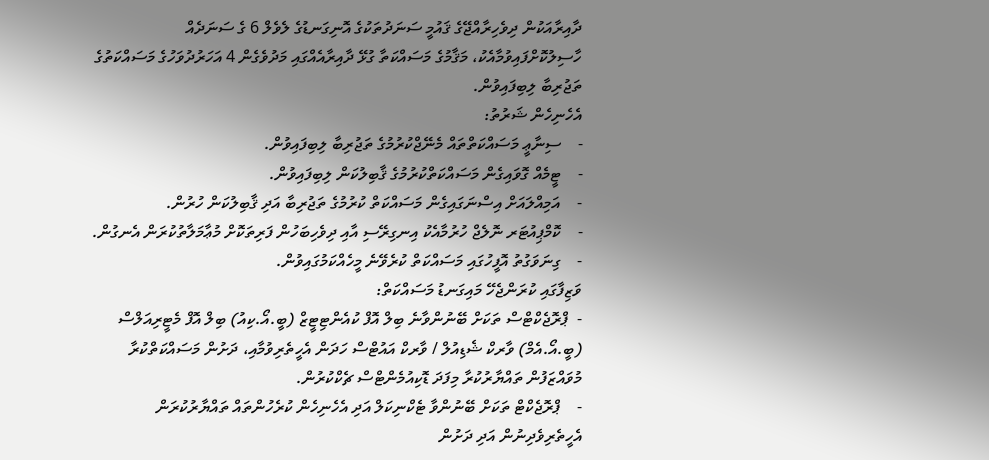ދާއިރާއަކުން ދިވެހިރާއްޖޭގެ ޤައުމީ ސަނަދުތަކުގެ އޮނިގަނޑުގެ ލެވެލް 6 ގެ ސަނަދެއް ހާސިލުކޮށްފައިވުމާއެކު، މަޤާމުގެ މަސައްކަތާ ގުޅޭ ދާއިރާއެއްގައި މަދުވެގެން 4 އަހަރުދުވަހުގެ މަސައްކަތުގެ ތަޖުރިބާ ލިބިފައިވުން.
އެހެނިހެން ޝަރުތު:
-    ސިނާޢީ މަސައްކަތްތައް މެނޭޖްކުރުމުގެ ތަޖުރިބާ ލިބިފައިވުން.
-    ޓީމެއް ގޮވައިގެން މަސައްކަތްކުރުމުގެ ޤާބިލުކަން ލިބިފައިވުން.
-    އަމިއްލައަށް އިސްނަގައިގެން މަސައްކަތް ކުރުމުގެ ތަޖުރިބާ އަދި ޤާބިލުކަން ހުރުން.
-    ކޮމްޕިއުޓަރ ނޮލެޖް ހުރުމާއެކު އިނގިރޭސި އާއި ދިވެހިބަހުން ފަރިތަކޮށް މުޢާމަލާތުކުރަން އެނގުން.
-    ގިނަވަގުތު އޮފީހުގައި މަސައްކަތް ކުރެވޭނެ މީހެއްކަމުގައިވުން.
ވަޒިފާގައި ކުރަންޖެހޭ މައިގަނޑު މަސައްކަތް:
-  ޕްރޮޖެކްޓްސް ތަކަށް ބޭނުންވާނެ ބިލް އޮފް ކުއެންޓިޓީޒް (ބީ.އޯ.ކިއު) ބިލް އޮފް މެޓީރިއަލްސް      (ބީ.އޯ.އެމް) ވާރކް ޝެޑިއުލް / ވާރކް އައުޓްސް ހަދަން އެހީތެރިވުމާއި، ދަށުން މަސައްކަތްކުރާ މުވައްޒަފުން ތައްޔާރުކުރާ މިފަދަ ޑޮކިއުމެންޓްސް ޗެކްކުރުން.
-    ޕްރޮޖެކްޓް ތަކަށް ބޭނުންވާ ޓެކްނިކަލް އަދި އެހެނިހެން ކުރެހުންތައް ތައްޔާރުކުރަން އެހީތެރިވެދިނުން އަދި ދަށުން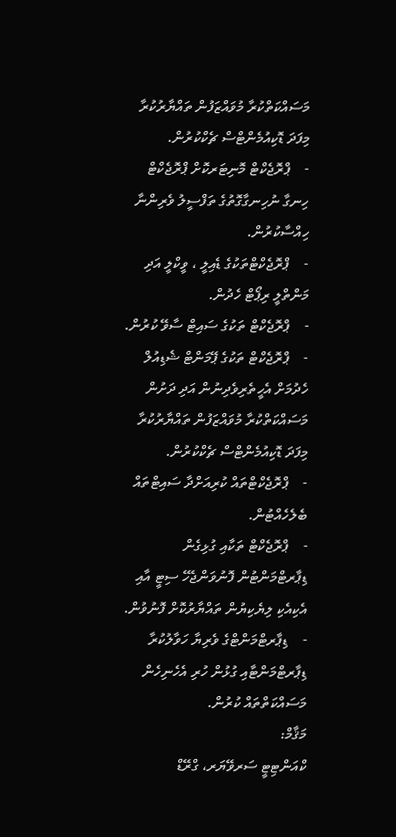މަސައްކަތްކުރާ މުވައްޒަފުން ތައްޔާރުކުރާ މިފަދަ ޑޮކިއުމެންޓްސް ޗެކްކުރުން.
-    ޕްރޮޖެކްޓް މޮނިޓަރކޮށް ޕްރޮޖެކްޓް ހިނގާ ނުހިނގާގޮތުގެ ތަފްސީލު ވެރިންނާ ހިއްސާކުރުން.
-    ޕްރޮޖެކްޓްތަކުގެ ޑެއިލީ ، ވީކްލީ އަދި މަންތްލީ ރިޕޯޓް ހެދުން.
-    ޕްރޮޖެކްޓް ތަކުގެ ސައިޓް ސާވޭ ކުރުން.
-    ޕްރޮޖެކްޓް ތަކުގެ ޕޭމަންޓް ޝެޑިއުލް ހެދުމަށް އެހީތެރިވެދިނުން އަދި ދަށުން މަސައްކަތްކުރާ މުވައްޒަފުން ތައްޔާރުކުރާ މިފަދަ ޑޮކިއުމެންޓްސް ޗެކްކުރުން.
-    ޕްރޮޖެކްޓްތައް ކުރިއަށްދާ ސައިޓްތައް ބެލެހެއްޓުން.
-    ޕްރޮޖެކްޓް ތަކާއި ގުޅިގެން ޑިޕާރޓްމަންޓުން ފޮނުވަންޖެހޭ ސިޓީ އާއި އެކިއެކި ލިޔެކިޔުން ތައްޔާރުކޮށް ފޮނުވުން.
-    ޑިޕާރޓްމަންޓްގެ ވެރިޔާ ހަވާލުކުރާ ޑިޕާރޓްމަންޓާއި ގުޅުން ހުރި އެހެނިހެން މަސައްކަތްތައް ކުރުން.
މަޤާމް:
ކްއަންޓިޓީ ސަރވޭޔަރ، ގްރޭޑް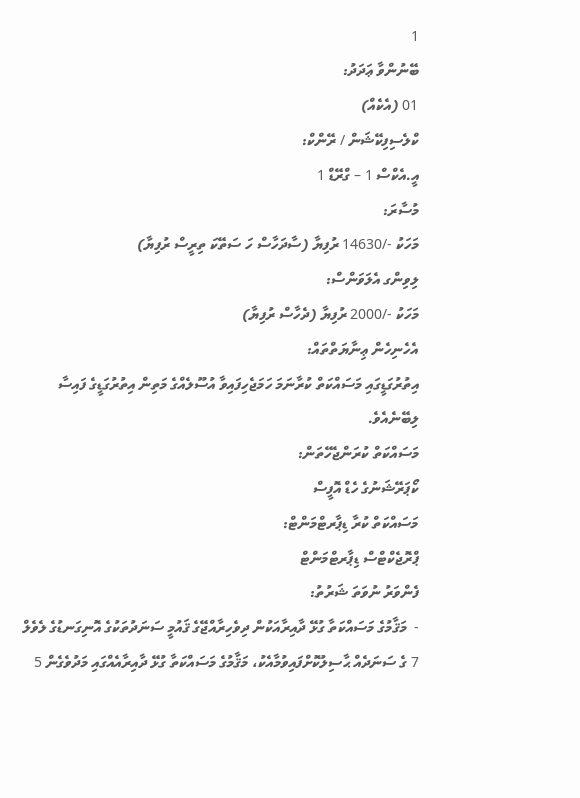1
ބޭނުންވާ ޢަދަދު:
01 (އެކެއް)
ކްލެސިފިކޭޝަން / ރޭންކް:
އީ.އެކްސް 1 – ގްރޭޑް 1
މުސާރަ:
މަހަކު -/14630 ރުފިޔާ (ސާދަހާސް ހަ ސަތޭކަ ތިރީސް ރުފިޔާ)
ލިވިންގ އެލަވަންސް:
މަހަކު -/2000 ރުފިޔާ (ދެހާސް ރުފިޔާ)
އެހެނިހެން ޢިނާޔަތްތައް:
އިތުރުގަޑީގައި މަސައްކަތް ކުރާނަމަ ހަމަޖެހިފައިވާ އުސޫލެއްގެ މަތިން އިތުރުގަޑީގެ ފައިސާ ލިބޭނެއެވެ.
މަސައްކަތް ކުރަންޖެހޭތަން:
ކޯޕަރޭޝަނުގެ ހެޑް އޮފީސް
މަސައްކަތް ކުރާ ޑިޕާރޓްމަންޓް:
ޕްރޮޖެކްޓްސް ޑިޕާރޓްމަންޓް
ފެންވަރު ނުވަތަ ޝަރުތު:
-  މަޤާމުގެ މަސައްކަތާ ގުޅޭ ދާއިރާއަކުން ދިވެހިރާއްޖޭގެ ޤައުމީ ސަނަދުތަކުގެ އޮނިގަނޑުގެ ލެވެލް 7 ގެ ސަނަދެއް ޙާސިލުކޮށްފައިވުމާއެކު، މަޤާމުގެ މަސައްކަތާ ގުޅޭ ދާއިރާއެއްގައި މަދުވެގެން 5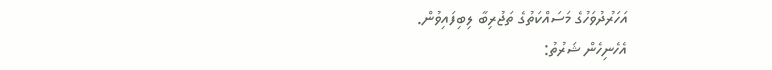އަހަރުދުވަހުގެ މަސައްކަތުގެ ތަޖުރިބާ ލިބިފައިވުން.
އެހެނިހެން ޝަރުތު: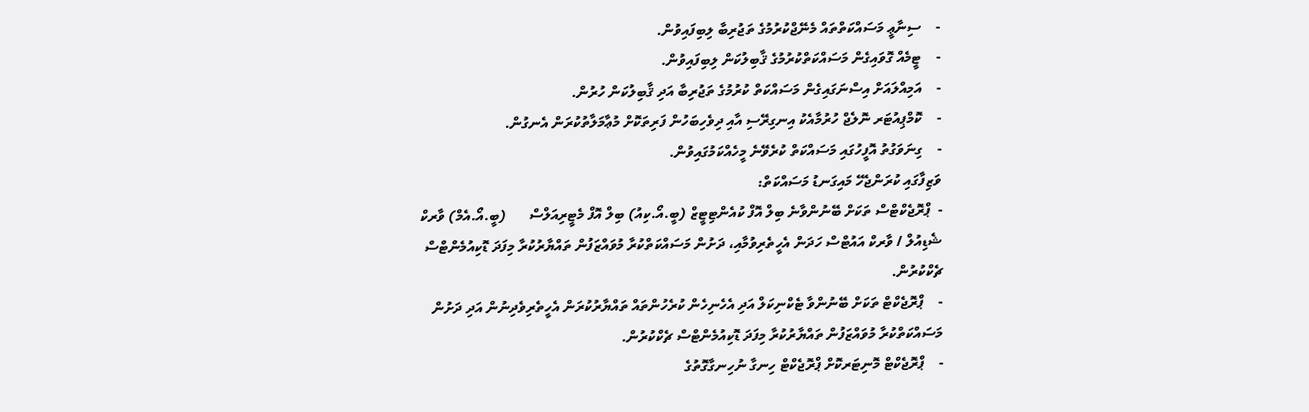-    ސިނާޢީ މަސައްކަތްތައް މެނޭޖްކުރުމުގެ ތަޖުރިބާ ލިބިފައިވުން.
-    ޓީމެއް ގޮވައިގެން މަސައްކަތްކުރުމުގެ ޤާބިލުކަން ލިބިފައިވުން.
-    އަމިއްލައަށް އިސްނަގައިގެން މަސައްކަތް ކުރުމުގެ ތަޖުރިބާ އަދި ޤާބިލުކަން ހުރުން.
-    ކޮމްޕިއުޓަރ ނޮލެޖް ހުރުމާއެކު އިނގިރޭސި އާއި ދިވެހިބަހުން ފަރިތަކޮށް މުޢާމަލާތުކުރަން އެނގުން.
-    ގިނަވަގުތު އޮފީހުގައި މަސައްކަތް ކުރެވޭނެ މީހެއްކަމުގައިވުން.
ވަޒިފާގައި ކުރަންޖެހޭ މައިގަނޑު މަސައްކަތް:
-  ޕްރޮޖެކްޓްސް ތަކަށް ބޭނުންވާނެ ބިލް އޮފް ކުއެންޓިޓީޒް (ބީ.އޯ.ކިއު) ބިލް އޮފް މެޓީރިއަލްސް      (ބީ.އޯ.އެމް) ވާރކް ޝެޑިއުލް / ވާރކް އައުޓްސް ހަދަން އެހީތެރިވުމާއި، ދަށުން މަސައްކަތްކުރާ މުވައްޒަފުން ތައްޔާރުކުރާ މިފަދަ ޑޮކިއުމެންޓްސް ޗެކްކުރުން.
-    ޕްރޮޖެކްޓް ތަކަށް ބޭނުންވާ ޓެކްނިކަލް އަދި އެހެނިހެން ކުރެހުންތައް ތައްޔާރުކުރަން އެހީތެރިވެދިނުން އަދި ދަށުން މަސައްކަތްކުރާ މުވައްޒަފުން ތައްޔާރުކުރާ މިފަދަ ޑޮކިއުމެންޓްސް ޗެކްކުރުން.
-    ޕްރޮޖެކްޓް މޮނިޓަރކޮށް ޕްރޮޖެކްޓް ހިނގާ ނުހިނގާގޮތުގެ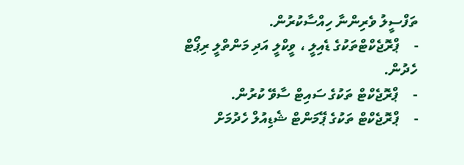ތަފްސީލު ވެރިންނާ ހިއްސާކުރުން.
-    ޕްރޮޖެކްޓްތަކުގެ ޑެއިލީ ، ވީކްލީ އަދި މަންތްލީ ރިޕޯޓް ހެދުން.
-    ޕްރޮޖެކްޓް ތަކުގެ ސައިޓް ސާވޭ ކުރުން.
-    ޕްރޮޖެކްޓް ތަކުގެ ޕޭމަންޓް ޝެޑިއުލް ހެދުމަށް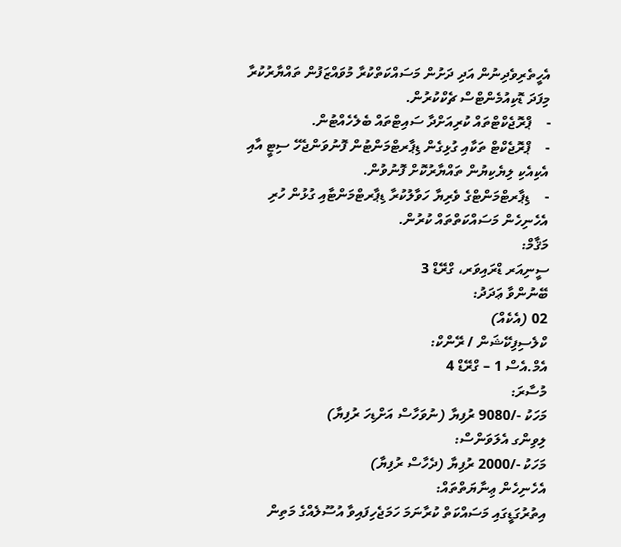އެހީތެރިވެދިނުން އަދި ދަށުން މަސައްކަތްކުރާ މުވައްޒަފުން ތައްޔާރުކުރާ މިފަދަ ޑޮކިއުމެންޓްސް ޗެކްކުރުން.
-    ޕްރޮޖެކްޓްތައް ކުރިއަށްދާ ސައިޓްތައް ބެލެހެއްޓުން.
-    ޕްރޮޖެކްޓް ތަކާއި ގުޅިގެން ޑިޕާރޓްމަންޓުން ފޮނުވަންޖެހޭ ސިޓީ އާއި އެކިއެކި ލިޔެކިޔުން ތައްޔާރުކޮށް ފޮނުވުން.
-    ޑިޕާރޓްމަންޓްގެ ވެރިޔާ ހަވާލުކުރާ ޑިޕާރޓްމަންޓާއި ގުޅުން ހުރި އެހެނިހެން މަސައްކަތްތައް ކުރުން.
މަޤާމް:
ސީނިއަރ ޑްރައިވަރ، ގްރޭޑް 3
ބޭނުންވާ ޢަދަދު:
02 (އެކެއް)
ކްލެސިފިކޭޝަން / ރޭންކް:
އެމް.އެސް 1 – ގްރޭޑް 4
މުސާރަ:
މަހަކު -/9080 ރުފިޔާ (ނުވަހާސް އަށްޑިހަ ރުފިޔާ)
ލިވިންގ އެލަވަންސް:
މަހަކު -/2000 ރުފިޔާ (ދެހާސް ރުފިޔާ)
އެހެނިހެން ޢިނާޔަތްތައް:
އިތުރުގަޑީގައި މަސައްކަތް ކުރާނަމަ ހަމަޖެހިފައިވާ އުސޫލެއްގެ މަތިން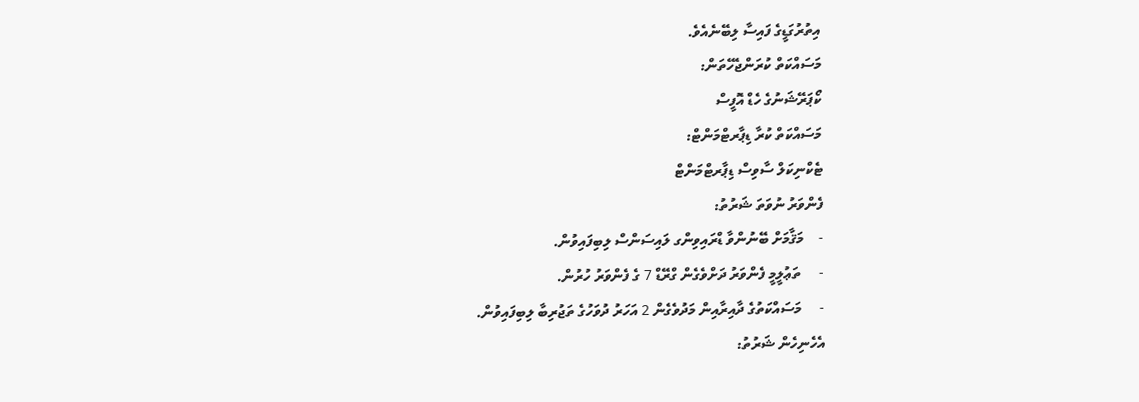އިތުރުގަޑީގެ ފައިސާ ލިބޭނެއެވެ.
މަސައްކަތް ކުރަންޖެހޭތަން:
ކޯޕަރޭޝަނުގެ ހެޑް އޮފީސް
މަސައްކަތް ކުރާ ޑިޕާރޓްމަންޓް:
ޓެކްނިކަލް ސާވިސް ޑިޕާރޓްމަންޓް
ފެންވަރު ނުވަތަ ޝަރުތު:
-    މަޤާމަށް ބޭނުންވާ ޑްރައިވިންގ ލައިސަންސް ލިބިފައިވުން.
-     ތަޢުލީމީ ފެންވަރު ދަށްވެގެން ގްރޭޑް 7 ގެ ފެންވަރު ހުރުން.
-     މަސައްކަތުގެ ދާއިރާއިން މަދުވެގެން 2 އަހަރު ދުވަހުގެ ތަޖުރިބާ ލިބިފައިވުން.
އެހެނިހެން ޝަރުތު: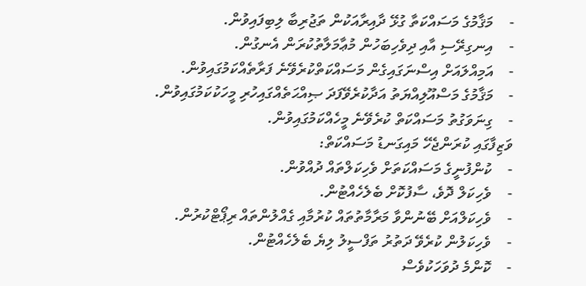-    މަޤާމުގެ މަސައްކަތާ ގުޅޭ ދާއިރާއަކުން ތަޖުރިބާ ލިބިފައިވުން.
-    އިނގިރޭސި އާއި ދިވެހިބަހުން މުޢާމަލާތުކުރަން އެނގުން.
-    އަމިއްލައަށް އިސްނަގައިގެން މަސައްކަތްކުރެވޭނެ ފަރާތެއްކަމުގައިވުން.
-    މަޤާމުގެ މަސްއޫލިއްޔަތު އަދާކުރެވޭފަދަ ޞިއްޙަތެއްގައިހުރި މީހަކުކަމުގައިވުން.
-    ގިނަވަގުތު މަސައްކަތް ކުރެވޭނެ މީހެއްކަމުގައިވުން.
ވަޒިފާގައި ކުރަންޖެހޭ މައިގަނޑު މަސައްކަތް:
-    ކުންފުނީގެ މަސައްކަތަށް ވެހިކަލްތައް ދުއްވުން.
-    ވެހިކަލް ދޮވެ، ސާފުކޮށް ބެލެހެއްޓުން.
-    ވެހިކަލްއަށް ބޭނުންވާ މަރާމާތުތައް ކުރުމާއި ގެއްލުންތައް ރިޕޯޓްކުރުން.
-    ވެހިކަލުން ކުރެވޭ ދަތުރު ތަފްސީލު ލިޔެ ބެލެހެއްޓުން.
-    ކޮންމެ ދުވަހަކުވެސް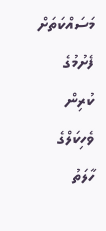މަސައްކަތަށް ފެށުމުގެ ކުރިން ވެހިކަލްގެ ހާލަތު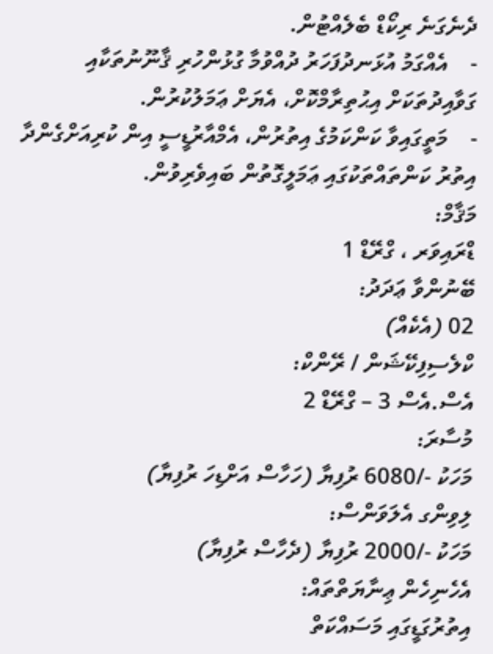ދެނެގަނެ ރިކޯޑް ބެލެއްޓުން.
-    އެއްގަމު އުޅަނދުފަހަރު ދުއްވުމާ ގުޅުންހުރި ޤާނޫނުތަކާއި ގަވާއިދުތަކަށް އިޙުތިރާމްކޮށް، އެޔަށް ޢަމަލުކުރުން.
-    މަތީގައިވާ ކަންކަމުގެ އިތުރުން، އެމްއާރުޑީސީ އިން ކުރިއަށްގެންދާ އިތުރު ކަންތައްތަކުގައި ޢަމަލީގޮތުން ބައިވެރިވުން.
މަޤާމް:
ޑްރައިވަރ ، ގްރޭޑް 1
ބޭނުންވާ ޢަދަދު:
02 (އެކެއް)
ކްލެސިފިކޭޝަން / ރޭންކް:
އެސް.އެސް 3 – ގްރޭޑް 2
މުސާރަ:
މަހަކު -/6080 ރުފިޔާ (ހަހާސް އަށްޑިހަ ރުފިޔާ)
ލިވިންގ އެލަވަންސް:
މަހަކު -/2000 ރުފިޔާ (ދެހާސް ރުފިޔާ)
އެހެނިހެން ޢިނާޔަތްތައް:
އިތުރުގަޑީގައި މަސައްކަތް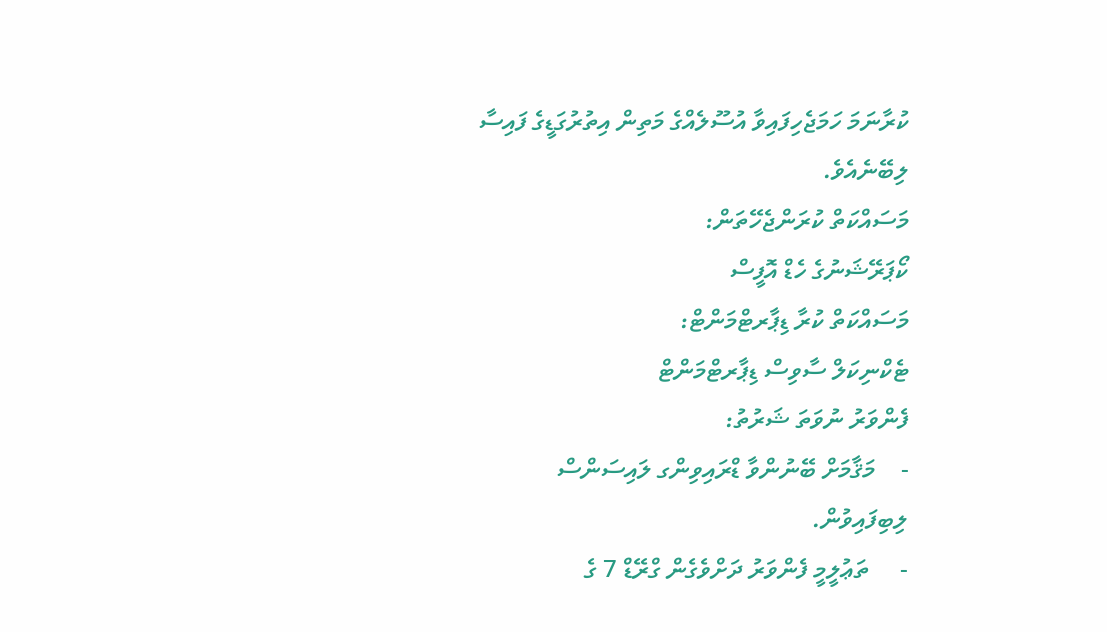ކުރާނަމަ ހަމަޖެހިފައިވާ އުސޫލެއްގެ މަތިން އިތުރުގަޑީގެ ފައިސާ ލިބޭނެއެވެ.
މަސައްކަތް ކުރަންޖެހޭތަން:
ކޯޕަރޭޝަނުގެ ހެޑް އޮފީސް
މަސައްކަތް ކުރާ ޑިޕާރޓްމަންޓް:
ޓެކްނިކަލް ސާވިސް ޑިޕާރޓްމަންޓް
ފެންވަރު ނުވަތަ ޝަރުތު:
-    މަޤާމަށް ބޭނުންވާ ޑްރައިވިންގ ލައިސަންސް ލިބިފައިވުން.
-     ތަޢުލީމީ ފެންވަރު ދަށްވެގެން ގްރޭޑް 7 ގެ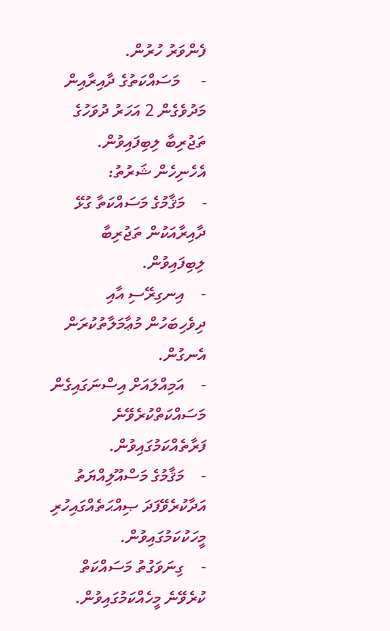ފެންވަރު ހުރުން.
-     މަސައްކަތުގެ ދާއިރާއިން މަދުވެގެން 2 އަހަރު ދުވަހުގެ ތަޖުރިބާ ލިބިފައިވުން.
އެހެނިހެން ޝަރުތު:
-    މަޤާމުގެ މަސައްކަތާ ގުޅޭ ދާއިރާއަކުން ތަޖުރިބާ ލިބިފައިވުން.
-    އިނގިރޭސި އާއި ދިވެހިބަހުން މުޢާމަލާތުކުރަން އެނގުން.
-    އަމިއްލައަށް އިސްނަގައިގެން މަސައްކަތްކުރެވޭނެ ފަރާތެއްކަމުގައިވުން.
-    މަޤާމުގެ މަސްއޫލިއްޔަތު އަދާކުރެވޭފަދަ ޞިއްޙަތެއްގައިހުރި މީހަކުކަމުގައިވުން.
-    ގިނަވަގުތު މަސައްކަތް ކުރެވޭނެ މީހެއްކަމުގައިވުން.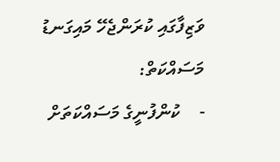ވަޒިފާގައި ކުރަންޖެހޭ މައިގަނޑު މަސައްކަތް:
-    ކުންފުނީގެ މަސައްކަތަށް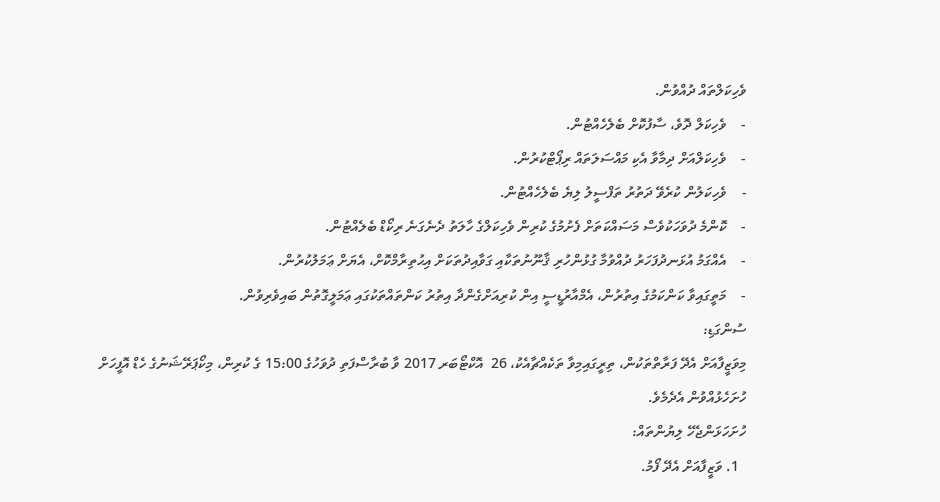ވެހިކަލްތައް ދުއްވުން.
-    ވެހިކަލް ދޮވެ، ސާފުކޮށް ބެލެހެއްޓުން.
-    ވެހިކަލްއަށް ދިމާވާ އެކި މައްސަލަތައް ރިޕޯޓްކުރުން.
-    ވެހިކަލުން ކުރެވޭ ދަތުރު ތަފްސީލު ލިޔެ ބެލެހެއްޓުން.
-    ކޮންމެ ދުވަހަކުވެސް މަސައްކަތަށް ފެށުމުގެ ކުރިން ވެހިކަލްގެ ހާލަތު ދެނެގަނެ ރިކޯޑް ބެލެއްޓުން.
-    އެއްގަމު އުޅަނދުފަހަރު ދުއްވުމާ ގުޅުންހުރި ޤާނޫނުތަކާއި ގަވާއިދުތަކަށް އިޙުތިރާމްކޮށް، އެޔަށް ޢަމަލުކުރުން.
-    މަތީގައިވާ ކަންކަމުގެ އިތުރުން، އެމްއާރުޑީސީ އިން ކުރިއަށްގެންދާ އިތުރު ކަންތައްތަކުގައި ޢަމަލީގޮތުން ބައިވެރިވުން.
ސުންގަޑި:
މިވަޒީފާއަށް އެދޭ ފަރާތްތަކުން، ތިރީގައިމިވާ ތަކެއްޗާއެކު، 26  އޮކްޓޯބަރ 2017 ވާ ބުރާސްފަތި ދުވަހުގެ 15:00 ގެ ކުރިން، މިކޯޕަރޭޝަނުގެ ހެޑް އޮފީހަށް ހުށަހެޅުއްވުން އެދެމެވެ.
ހުށަހަޅަންޖެހޭ ލިޔުންތައް:
  1. ވަޒީފާއަށް އެދޭ ފޯމު.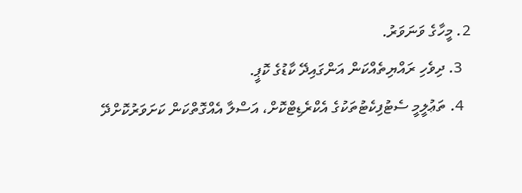2. މީހާގެ ވަނަވަރު.
  3. ދިވެހި ރައްޔިތެއްކަން އަންގައިދޭ ކާޑުގެ ކޮޕީ.
  4. ތަޢުލީމީ ސެޓުފިކެޓުތަކުގެ އެކްރެޑިޓްކޮށް، އަސްލާ އެއްގޮތްކަން ކަށަވަރުކޮށްދޭ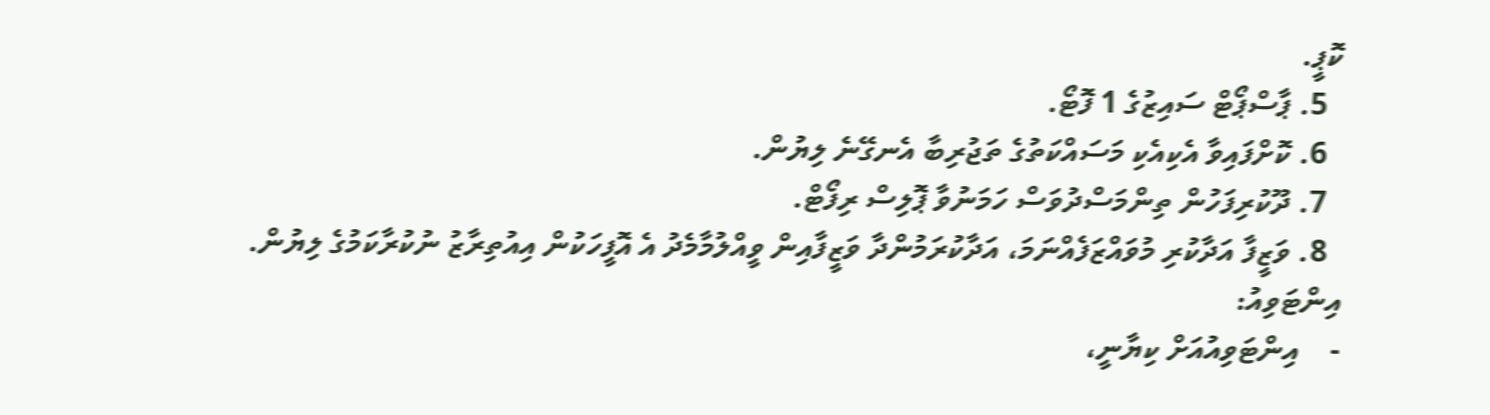ކޮޕީ.
  5. ޕާސްޕޯޓް ސައިޒުގެ 1 ފޮޓޯ.
  6. ކޮށްފައިވާ އެކިއެކި މަސައްކަތުގެ ތަޖުރިބާ އެނގޭނެ ލިޔުން.
  7. ދޫކުރިފަހުން ތިންމަސްދުވަސް ހަމަނުވާ ޕޮލިސް ރިފޯޓް.
  8. ވަޒީފާ އަދާކުރި މުވައްޒަފެއްނަމަ، އަދާކުރަމުންދާ ވަޒީފާއިން ވީއްލުމާމެދު އެ އޮފީހަކުން އިއުތިރާޒު ނުކުރާކަމުގެ ލިޔުން.
އިންޓަވިއު:
-    އިންޓަވިއުއަށް ކިޔާނީ،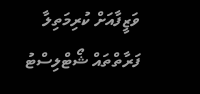ވަޒީފާއަށް ކުރިމަތިލާ ފަރާތްތައް ޝޯޓްލިސްޓު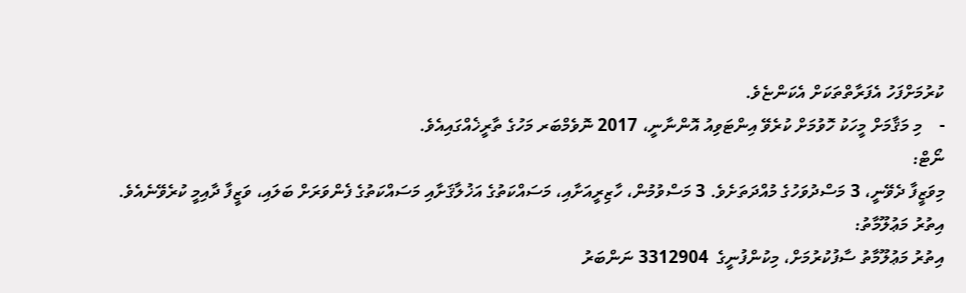ކުރުމަށްފަހު އެފަރާތްތަކަށް އެކަންޏެވެ.
-    މި މަޤާމަށް މީހަކު ހޮވުމަށް ކުރެވޭ އިންޓަވިއު އޮންނާނީ، 2017 ނޮވެމްބަރ މަހުގެ ތާރީޚެއްގައިއެވެ.
ނޯޓް:
މިވަޒީފާ ދެވޭނީ، 3 މަސްދުވަހުގެ މުއްދަތަށެވެ. 3 މަސްވުމުން، ހާޒިރީއަށާއި، މަސައްކަތުގެ އަޚުލާޤަށާއި މަސައްކަތުގެ ފެންވަރަށް ބަލައި، ވަޒީފާ ދާއިމީ ކުރެވޭނެއެވެ.
އިތުރު މަޢުލޫމާތު:
އިތުރު މަޢުލޫމާތު ސާފުކުރުމަށް، މިކުންފުނީގެ  3312904 ނަންބަރު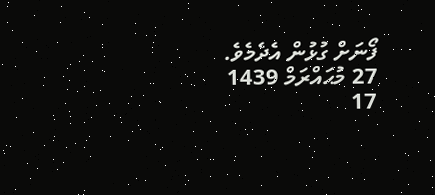ފޯނަށް ގުޅުން އެދެމެވެ.
27 މުޙައްރަމް 1439
17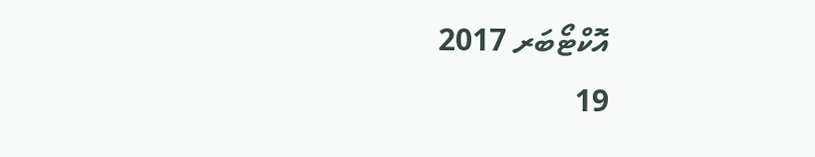އޮކްޓޯބަރ 2017
19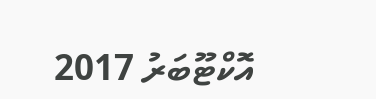އޮކްޓޫބަރު 2017